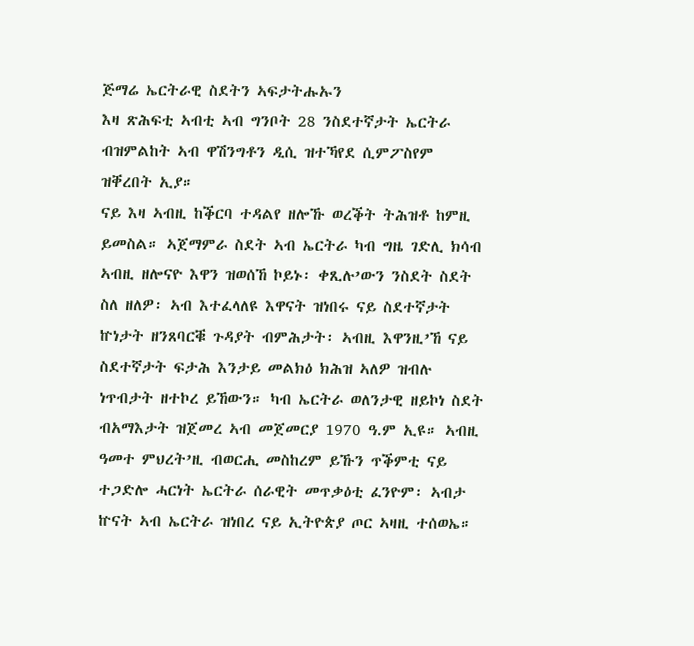ጅማሬ ኤርትራዊ ስደትን ኣፍታትሑኡን
እዛ ጽሕፍቲ ኣብቲ ኣብ ግንቦት 28 ንስደተኛታት ኤርትራ ብዝምልከት ኣብ ዋሽንግቶን ዲሲ ዝተኻየደ ሲምፖስየም ዝቐረበት ኢያ።
ናይ እዛ ኣብዚ ከቕርባ ተዳልየ ዘሎኹ ወረቕት ትሕዝቶ ከምዚ ይመስል። ኣጀማምራ ስደት ኣብ ኤርትራ ካብ ግዜ ገድሊ ክሳብ ኣብዚ ዘሎናዮ እዋን ዝወሰኸ ኮይኑ፡ ቀጺሉ’ውን ንስደት ስደት ስለ ዘለዎ፡ ኣብ እተፈላለዩ እዋናት ዝነበሩ ናይ ስደተኛታት ኵነታት ዘንጸባርቑ ጉዳያት ብምሕታት፡ ኣብዚ እዋንዚ’ኸ ናይ ስደተኛታት ፍታሕ እንታይ መልክዕ ክሕዝ ኣለዎ ዝብሉ ነጥብታት ዘተኮረ ይኸውን። ካብ ኤርትራ ወለንታዊ ዘይኮነ ስደት ብአማእታት ዝጀመረ ኣብ መጀመርያ 1970 ዓ.ም ኢዩ። ኣብዚ ዓመተ ምህረት’ዚ ብወርሒ መስከረም ይኹን ጥቕምቲ ናይ ተጋድሎ ሓርነት ኤርትራ ሰራዊት መጥቃዕቲ ፈንዮም፡ ኣብታ ኵናት ኣብ ኤርትራ ዝነበረ ናይ ኢትዮጵያ ጦር ኣዛዚ ተሰወኤ።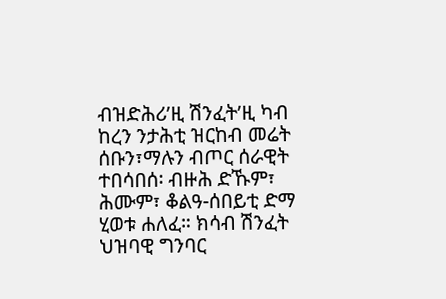ብዝድሕሪ’ዚ ሽንፈት’ዚ ካብ ከረን ንታሕቲ ዝርከብ መሬት ሰቡን፣ማሉን ብጦር ሰራዊት ተበሳበሰ፡ ብዙሕ ድኹም፣ ሕሙም፣ ቆልዓ-ሰበይቲ ድማ ሂወቱ ሐለፈ። ክሳብ ሽንፈት ህዝባዊ ግንባር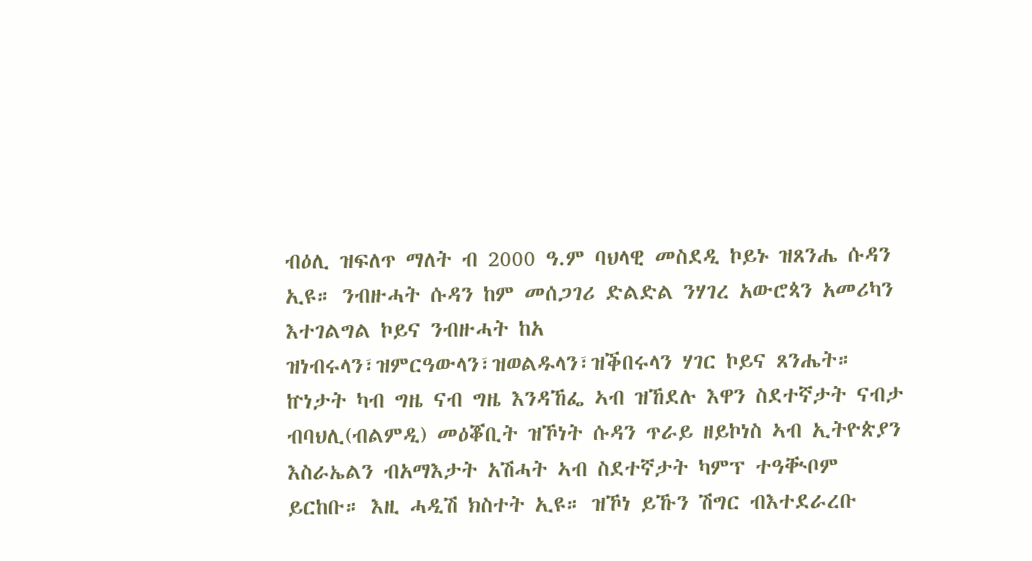ብዕሊ ዝፍለጥ ማለት ብ 2000 ዓ.ም ባህላዊ መስደዲ ኮይኑ ዝጸንሔ ሱዳን ኢዩ። ንብዙሓት ሱዳን ከም መሰጋገሪ ድልድል ንሃገረ አውሮጳን አመሪካን እተገልግል ኮይና ንብዙሓት ከአ ዝነብሩላን፣ዝምርዓውላን፣ዝወልዱላን፣ዝቕበሩላን ሃገር ኮይና ጸንሔት።
ኵነታት ካብ ግዜ ናብ ግዜ እንዳኸፌ ኣብ ዝኸደሉ እዋን ስደተኛታት ናብታ ብባህሊ(ብልምዲ) መዕቖቢት ዝኾነት ሱዳን ጥራይ ዘይኮነስ ኣብ ኢትዮጵያን እስራኤልን ብአማእታት አሽሓት ኣብ ስደተኛታት ካምፕ ተዓቚቦም ይርከቡ። እዚ ሓዲሽ ክስተት ኢዩ። ዝኾነ ይኹን ሽግር ብእተደራረቡ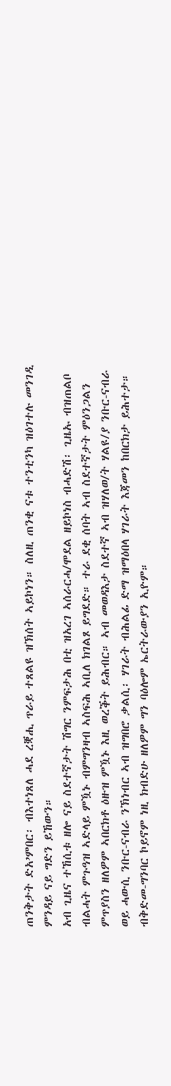ጠንቅታት ድአ’ምበር፡ ብእተነጸለ ሓደ ረቛሒ ጥራይ ተጸልዩ ዝኽሰት ኣይኮነን። ስለዚ ጠንቂ ናቱ ተንቲንካ ዝዕገተሉ መንገዲ ምንዳይ ናይ ግድን ይኸውን።
አብ ጊዜና ተኸሲቱ ዘሎ ናይ ስደተኛታት ሽግር ንምፍታሕ በቲ ዝአረገ ኣሰራርሓ/ሞደል ዘይኮነስ ብሓድሽ፡ ጊዜኡ ብዝጠልቦ ብልሓት ምጉዓዝ ኣድላይ ምዃኑ ብምግንዛብ ኣስፍሕ ኣቢለ ክገልጾ ይግደድ። ተራ ደቂ ሰባት ኣብ ስደተኛታት ምዕንጋልን ምጥያስን ዘለዎም ኣበርክቶ ዕዙዝ ምዃኑ እዚ ወረቕት ይሕብር። ኣብ መወዳእታ ስደተኛ ኣብ ዝሃለወ/ት ሃልዩ/ያ ንቡር-ናብራ ወይ ሓውሲ ንቡር-ናብራ ንኽነብር ኣብ ዝግበሮ ቃልሲ፡ ሃገራት ብሕልፊ ድማ ዝማዕበላ ሃገራት እጃመን ከበርክታ ይሕተታ። ብቅድመ-ግንባር ኮይኖም ነዚ ክብድሁ ዘለዎም ግን ባዕሎም ኤርትራውያን ኢዮም።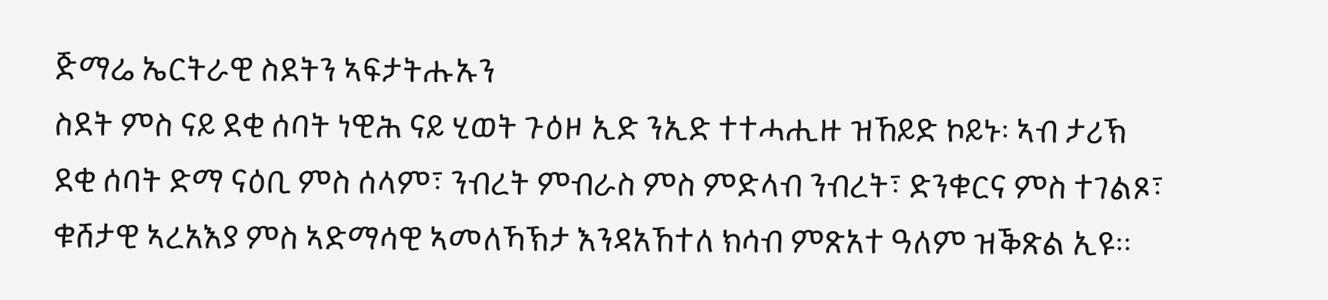ጅማሬ ኤርትራዊ ስደትን ኣፍታትሑኡን
ስደት ምስ ናይ ደቂ ሰባት ነዊሕ ናይ ሂወት ጉዕዞ ኢድ ንኢድ ተተሓሒዙ ዝኸይድ ኮይኑ፡ ኣብ ታሪኽ ደቂ ሰባት ድማ ናዕቢ ምስ ሰላም፣ ንብረት ምብራስ ምስ ምድላብ ንብረት፣ ድንቁርና ምስ ተገልጾ፣ ቁሸታዊ ኣረአእያ ምስ ኣድማሳዊ ኣመለኻኽታ እንዳአኸተለ ክሳብ ምጽአተ ዓለም ዝቕጽል ኢዩ።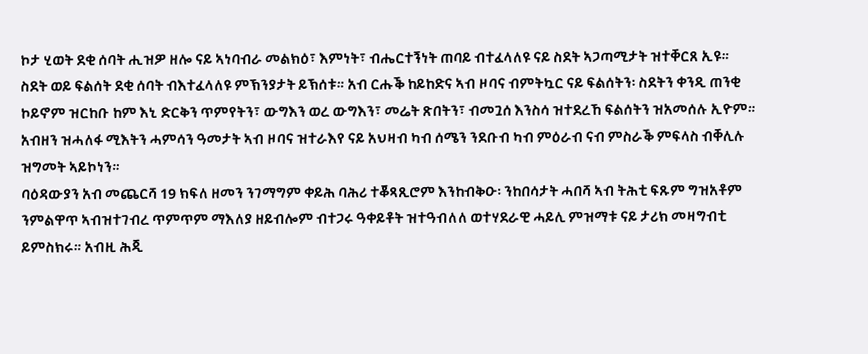ኮታ ሂወት ደቂ ሰባት ሒዝዎ ዘሎ ናይ ኣነባብራ መልክዕ፣ እምነት፣ ብሔርተኝነት ጠባይ ብተፈላለዩ ናይ ስደት ኣጋጣሚታት ዝተቐርጸ ኢዩ። ስደት ወይ ፍልሰት ደቂ ሰባት ብእተፈላለዩ ምኽንያታት ይኽሰቱ። አብ ርሑቕ ከይከድና ኣብ ዞባና ብምትኳር ናይ ፍልሰትን፡ ስደትን ቀንዲ ጠንቂ ኮይኖም ዝርከቡ ከም እኒ ድርቅን ጥምየትን፣ ውግእን ወረ ውግእን፣ መሬት ጽበትን፣ ብመጓሰ እንስሳ ዝተደረኸ ፍልሰትን ዝአመሰሉ ኢዮም። አብዘን ዝሓለፋ ሚእትን ሓምሳን ዓመታት ኣብ ዞባና ዝተራእየ ናይ አህዛብ ካብ ሰሜን ንደቡብ ካብ ምዕራብ ናብ ምስራቕ ምፍላስ ብቐሊሉ ዝግመት ኣይኮነን።
ባዕዳውያን አብ መጨርሻ 19 ክፍለ ዘመን ንገማግም ቀይሕ ባሕሪ ተቖጻጺሮም እንከብቅዑ፡ ንከበሳታት ሓበሻ ኣብ ትሕቲ ፍጹም ግዝአቶም ንምልዋጥ ኣብዝተገብረ ጥምጥም ማእለያ ዘይብሎም ብተጋሩ ዓቀይቶት ዝተዓብለለ ወተሃደራዊ ሓይሊ ምዝማቱ ናይ ታሪክ መዛግብቲ ይምስክሩ። አብዚ ሕጂ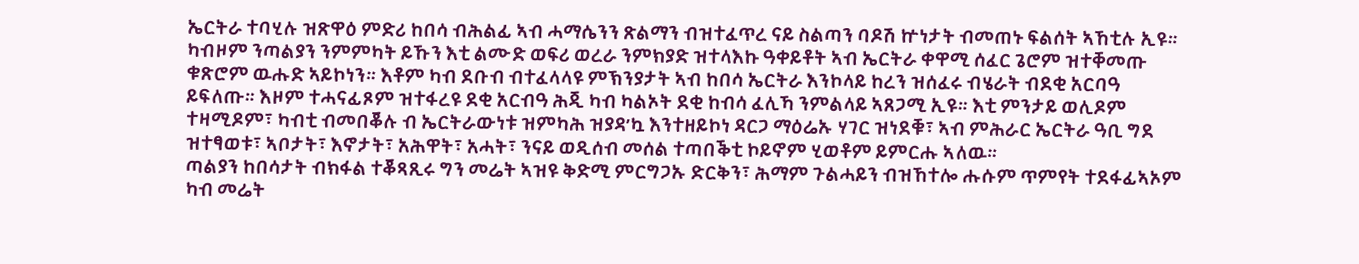ኤርትራ ተባሂሉ ዝጽዋዕ ምድሪ ከበሳ ብሕልፊ ኣብ ሓማሴንን ጽልማን ብዝተፈጥረ ናይ ስልጣን ባዶሽ ኵነታት ብመጠኑ ፍልሰት ኣኸቲሉ ኢዩ። ካብዞም ንጣልያን ንምምካት ይኹን እቲ ልሙድ ወፍሪ ወረራ ንምክያድ ዝተላእኩ ዓቀይቶት ኣብ ኤርትራ ቀዋሚ ሰፈር ጌሮም ዝተቐመጡ ቁጽሮም ዉሑድ ኣይኮነን። እቶም ካብ ደቡብ ብተፈላላዩ ምኽንያታት ኣብ ከበሳ ኤርትራ እንኮላይ ከረን ዝሰፈሩ ብሄራት ብደቂ አርባዓ ይፍለጡ። እዞም ተሓናፊጾም ዝተፋረዩ ደቂ አርብዓ ሕጂ ካብ ካልኦት ደቂ ከብሳ ፈሊኻ ንምልላይ ኣጸጋሚ ኢዩ። እቲ ምንታይ ወሊዶም ተዛሚዶም፣ ካብቲ ብመበቖሉ ብ ኤርትራውነቱ ዝምካሕ ዝያዳ’ኳ እንተዘይኮነ ዳርጋ ማዕሬኡ ሃገር ዝነደቑ፣ ኣብ ምሕራር ኤርትራ ዓቢ ግደ ዝተፃወቱ፣ ኣቦታት፣ እኖታት፣ አሕዋት፣ አሓት፣ ንናይ ወዲሰብ መሰል ተጣበቕቲ ኮይኖም ሂወቶም ይምርሑ ኣለዉ።
ጣልያን ከበሳታት ብክፋል ተቖጻጺሩ ግን መሬት ኣዝዩ ቅድሚ ምርግጋኡ ድርቅን፣ ሕማም ጉልሓይን ብዝኸተሎ ሑሱም ጥምየት ተደፋፊኣኦም ካብ መሬት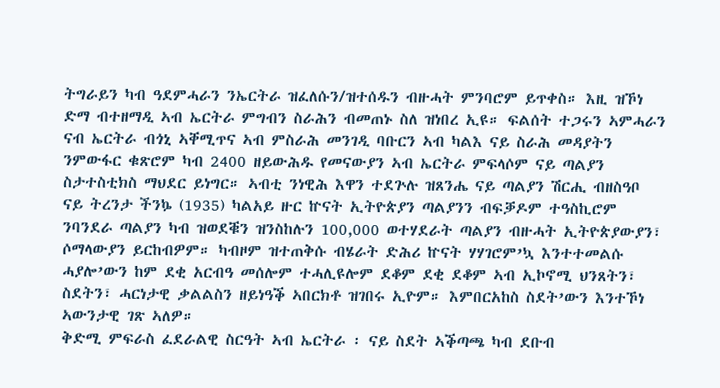ትግራይን ካብ ዓደምሓራን ንኤርትራ ዝፈለሱን/ዝተሰዱን ብዙሓት ምንባሮም ይጥቀስ። እዚ ዝኾነ ድማ ብተዘማዲ ኣብ ኤርትራ ምግብን ስራሕን ብመጠኑ ስለ ዝነበረ ኢዩ። ፍልሰት ተጋሩን ኣምሓራን ናብ ኤርትራ ብጎኒ ኣቐሚጥና ኣብ ምስራሕ መንገዲ ባቡርን ኣብ ካልእ ናይ ስራሕ መዳያትን ንምውፋር ቁጽሮም ካብ 2400 ዘይውሕዱ የመናውያን ኣብ ኤርትራ ምፍላሶም ናይ ጣልያን ስታተስቲክስ ማህደር ይነግር። ኣብቲ ንነዊሕ እዋን ተደጕሉ ዝጸንሔ ናይ ጣልያን ሽርሒ ብዘስዓቦ ናይ ትረንታ ችንኴ (1935) ካልአይ ዙር ኵናት ኢትዮጵያን ጣልያንን ብፍቓዶም ተዓስኪሮም ንባንደራ ጣልያን ካብ ዝወደቑን ዝንስከሉን 100,000 ወተሃደራት ጣልያን ብዙሓት ኢትዮጵያውያን፣ ሶማላውያን ይርከብዎም። ካብዞም ዝተጠቅሱ ብሄራት ድሕሪ ኵናት ሃሃገሮም’ኳ እንተተመልሱ ሓያሎ’ውን ከም ደቂ አርብዓ መሰሎም ተሓሊዩሎም ደቆም ደቂ ደቆም ኣብ ኢኮኖሚ ህንጸትን፣ ስደትን፣ ሓርነታዊ ቃልልስን ዘይነዓቕ ኣበርክቶ ዝገበሩ ኢዮም። እምበርአከስ ስደት’ውን እንተኾነ ኣውንታዊ ገጽ ኣለዎ።
ቅድሚ ምፍራስ ፈደራልዊ ስርዓት ኣብ ኤርትራ ፡ ናይ ስደት ኣቕጣጫ ካብ ደቡብ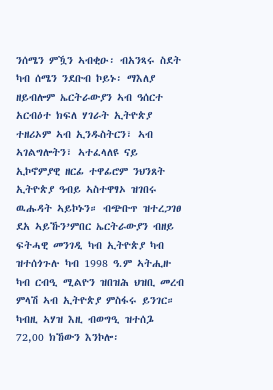ንሰሜን ምዃን ኣብቂዑ፡ ብአንጻሩ ስደት ካብ ሰሜን ንደቡብ ኮይኑ፡ ማእለያ ዘይብሎም ኤርትራውያን ኣብ ዓሰርተ አርብዕተ ክፍለ ሃገራት ኢትዮጵያ ተዘሪኦም ኣብ ኢንዱስትርን፣ ኣብ ኣገልግሎትን፣ ኣተፈላለዩ ናይ ኢኮኖምያዊ ዘርፊ ተዋፊሮም ንህንጸት ኢትዮጵያ ዓብይ ኣስተዋፃኦ ዝገበሩ ዉሑዳት ኣይኮኑን። ብጭቡጥ ዝተረጋገፀ ደአ ኣይኹን’ምበር ኤርትራውያን ብዘይ ፍትሓዊ መንገዲ ካብ ኢትዮጵያ ካብ ዝተሰጎጉሉ ካብ 1998 ዓ.ም ኣትሒዙ ካብ ርብዒ ሚልዮን ዝበዝሕ ህዝቢ መረብ ምላሽ ኣብ ኢትዮጵያ ምስፋሩ ይንገር። ካብዚ ኣሃዝ እዚ ብወግዒ ዝተሰጔ 72,00 ክኸውን እንኮሎ፡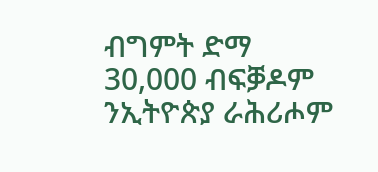ብግምት ድማ 30,000 ብፍቓዶም ንኢትዮጵያ ራሕሪሖም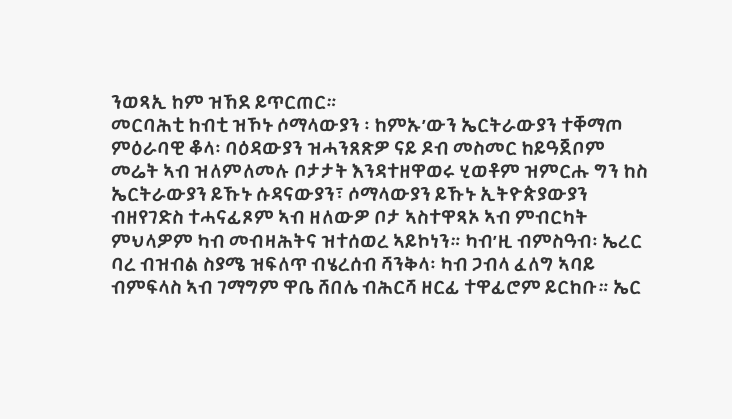ንወጻኢ ከም ዝኸደ ይጥርጠር።
መርባሕቲ ከብቲ ዝኾኑ ሶማላውያን ፡ ከምኡ’ውን ኤርትራውያን ተቐማጦ ምዕራባዊ ቆላ፡ ባዕዳውያን ዝሓንጸጽዎ ናይ ዶብ መስመር ከይዓጀቦም መሬት ኣብ ዝለምለመሉ ቦታታት እንዳተዘዋወሩ ሂወቶም ዝምርሑ ግን ከስ ኤርትራውያን ይኹኑ ሱዳናውያን፣ ሶማላውያን ይኹኑ ኢትዮጵያውያን ብዘየገድስ ተሓናፊጾም ኣብ ዘለውዎ ቦታ ኣስተዋጻኦ ኣብ ምብርካት ምህላዎም ካብ መብዛሕትና ዝተሰወረ ኣይኮነን። ካብ’ዚ ብምስዓብ፡ ኤረር ባረ ብዝብል ስያሜ ዝፍለጥ ብሄረሰብ ሻንቅላ፡ ካብ ጋብላ ፈለግ ኣባይ ብምፍላስ ኣብ ገማግም ዋቤ ሸበሌ ብሕርሻ ዘርፊ ተዋፊሮም ይርከቡ። ኤር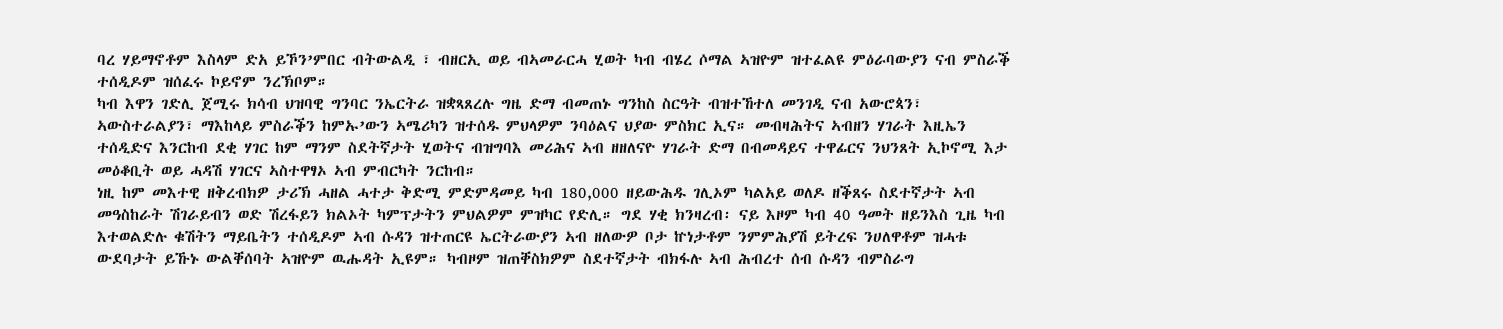ባረ ሃይማኖቶም እስላም ድአ ይኾን’ምበር ብትውልዲ ፣ ብዘርኢ ወይ ብኣመራርሓ ሂወት ካብ ብሄረ ሶማል ኣዝዮም ዝተፈልዩ ምዕራባውያን ናብ ምስራቕ ተሰዲዶም ዝሰፈሩ ኮይኖም ንረኽቦም።
ካብ እዋን ገድሊ ጀሚሩ ክሳብ ህዝባዊ ግንባር ንኤርትራ ዝቋጻጸረሉ ግዜ ድማ ብመጠኑ ግንከስ ስርዓት ብዝተኸተለ መንገዲ ናብ አውሮጳን፣ ኣውስተራልያን፣ ማእከላይ ምስራቕን ከምኡ’ውን ኣሜሪካን ዝተሰዱ ምህላዎም ንባዕልና ህያው ምስክር ኢና። መብዛሕትና ኣብዘን ሃገራት እዚኤን ተሰዲድና እንርከብ ደቂ ሃገር ከም ማንም ስደትኛታት ሂወትና ብዝግባእ መሪሕና ኣብ ዘዘለናዮ ሃገራት ድማ በብመዳይና ተዋፊርና ንህንጸት ኢኮኖሚ እታ መዕቆቢት ወይ ሓዳሽ ሃገርና ኣስተዋፃኦ ኣብ ምብርካት ንርከብ።
ነዚ ከም መእተዊ ዘቅረብክዎ ታሪኽ ሓዘል ሓተታ ቅድሚ ምድምዳመይ ካብ 180,000 ዘይውሕዱ ገሊኦም ካልአይ ወለዶ ዘቕጸሩ ስደተኛታት ኣብ መዓስከራት ሽገራይብን ወድ ሽረፋይን ክልኦት ካምፕታትን ምህልዎም ምዝካር የድሊ። ግደ ሃቂ ክንዛረብ፡ ናይ እዞም ካብ 40 ዓመት ዘይንእስ ጊዜ ካብ እተወልድሉ ቁሽትን ማይቤትን ተሰዲዶም ኣብ ሱዳን ዝተጠርዩ ኤርትራውያን ኣብ ዘለውዎ ቦታ ኵነታቶም ንምምሕያሽ ይትረፍ ንሀለዋቶም ዝሓቱ ውደባታት ይኹኑ ውልቐሰባት ኣዝዮም ዉሑዳት ኢዩም። ካብዞም ዝጠቐስክዎም ስደተኛታት ብክፋሉ ኣብ ሕብረተ ሰብ ሱዳን ብምስራግ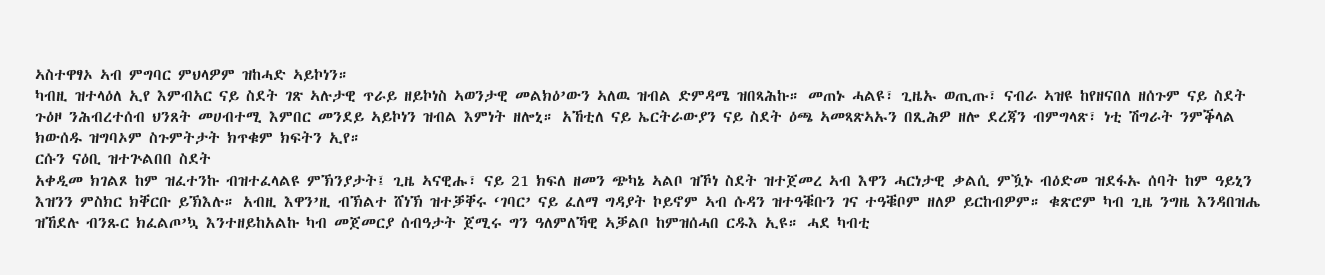ኣስተዋፃኦ ኣብ ምግባር ምህላዎም ዝከሓድ ኣይኮነን።
ካብዚ ዝተላዕለ ኢየ እምብአር ናይ ስደት ገጽ ኣሉታዊ ጥራይ ዘይኮነስ ኣወንታዊ መልክዕ’ውን ኣለዉ ዝብል ድምዳሜ ዝበጻሕኩ። መጠኑ ሓልዩ፣ ጊዜኡ ወጢጡ፣ ናብራ ኣዝዩ ከየዘናበለ ዘሰጉም ናይ ስደት ጉዕዞ ንሕብረተሰብ ህንጸት መሀብተሚ እምበር መንደይ ኣይኮነን ዝብል እምነት ዘሎኒ። አኸቲለ ናይ ኤርትራውያን ናይ ስደት ዕጫ ኣመጻጽኣኡን በጺሕዎ ዘሎ ደረጃን ብምግላጽ፣ ነቲ ሽግራት ንምቕላል ክውሰዱ ዝግባኦም ስጉምትታት ክጥቁም ክፍትን ኢየ።
ርሱን ናዕቢ ዝተጕልበበ ስደት
አቀዲመ ክገልጾ ከም ዝፈተንኩ ብዝተፈላልዩ ምኽንያታት፤ ጊዜ ኣናዊሑ፣ ናይ 21 ክፍለ ዘመን ጭካኔ ኣልቦ ዝኾነ ስደት ዝተጀመረ ኣብ እዋን ሓርነታዊ ቃልሲ ምዃኑ ብዕድመ ዝደፋኡ ሰባት ከም ዓይኒን እዝንን ምስክር ክቐርቡ ይኽእሉ። አብዚ እዋን’ዚ ብኽልተ ሸነኽ ዝተቓቐሩ ‘ገባር’ ናይ ፈለማ ግዳያት ኮይኖም ኣብ ሱዳን ዝተዓቑቡን ገና ተዓቑቦም ዘለዎ ይርከብዎም። ቁጽሮም ካብ ጊዜ ንግዜ እንዳበዝሔ ዝኸደሉ ብንጹር ክፈልጦ’ኳ እንተዘይከአልኩ ካብ መጀመርያ ሰብዓታት ጀሚሩ ግን ዓለምለኻዊ ኣቓልቦ ከምዝሰሓበ ርዱእ ኢዩ። ሓደ ካብቲ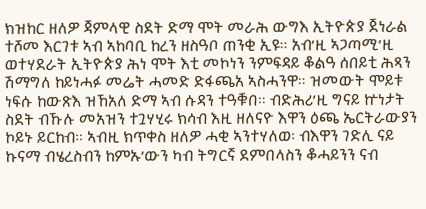ክዝከር ዘለዎ ጃምላዊ ስደት ድማ ሞት መራሕ ውግእ ኢትዮጵያ ጀነራል ተሾመ እርገቱ ኣብ ኣከባቢ ከረን ዘስዓቦ ጠንቂ ኢዩ። አብ’ዚ ኣጋጣሚ’ዚ ወተሃደራት ኢትዮጵያ ሕነ ሞት እቲ መኮነን ንምፍዳይ ቆልዓ ሰበይቲ ሕጻን ሽማግለ ከይነሓፉ መሬት ሓመድ ድፋጫአ ኣስሓንዋ። ዝመውት ሞይቱ ነፍሱ ከውጽእ ዝኸአለ ድማ ኣብ ሱዳን ተዓቑበ። ብድሕሪ’ዚ ግናይ ኵነታት ስደት ብኹሉ መአዝን ተጓሃሂሩ ክሳብ እዚ ዘለናዮ እዋን ዕጫ ኤርትራውያን ኮይኑ ይርከብ። ኣብዚ ክጥቀስ ዘለዎ ሓቂ ኣንተሃለወ፡ ብእዋን ገድሊ ናይ ኩናማ ብሄረስብን ከምኡ’ውን ካብ ትግርኛ ደምበላስን ቆሓይንን ናብ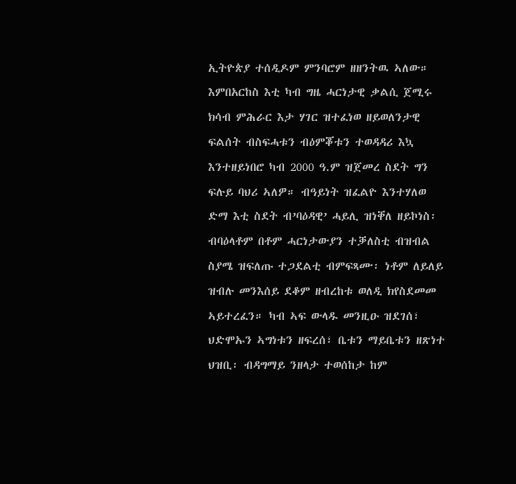ኢትዮጵያ ተሰዲዶም ምንባሮም ዘዘንትዉ ኣለው።
እምበአርከስ እቲ ካብ ግዜ ሓርነታዊ ቃልሲ ጀሚሩ ክሳብ ምሕራር እታ ሃገር ዝተፈነወ ዘይወለንታዊ ፍልሰት ብስፍሓቱን ብዕምቖቱን ተወዳዳሪ እኳ እንተዘይነበሮ ካብ 2000 ዓ.ም ዝጀመረ ስደት ግን ፍሉይ ባህሪ ኣለዎ። ብዓይነት ዝፈልዮ እንተሃለወ ድማ እቲ ስደት ብ’ባዕዳዊ’ ሓይሊ ዝነቐለ ዘይኮነስ፡ ብባዕላቶም በቶም ሓርነታውያን ተቓለስቲ ብዝብል ስያሜ ዝፍለጡ ተጋደልቲ ብምፍጻሙ፡ ነቶም ለይለይ ዝብሉ መንእሰይ ደቆም ዘብረከቱ ወለዲ ክየስደመመ ኣይተረፈን። ካብ ኣፍ ውላዱ መንዚዑ ዝደገሰ፣ ህድሞኡን ኣግነቱን ዘፍረሰ፣ ቤቱን ማይቤቱን ዘጽነተ ህዝቢ፡ ብዳግማይ ንዘላታ ተወሰከታ ከም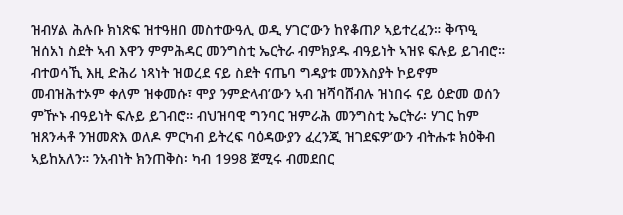ዝብሃል ሕሉቡ ክነጽፍ ዝተዓዘበ መስተውዓሊ ወዲ ሃገር’ውን ከየቆጠዖ ኣይተረፈን። ቅጥዒ ዝሰአነ ስደት ኣብ እዋን ምምሕዳር መንግስቲ ኤርትራ ብምክያዱ ብዓይነት ኣዝዩ ፍሉይ ይገብሮ።
ብተወሳኺ እዚ ድሕሪ ነጻነት ዝወረደ ናይ ስደት ናጤባ ግዳያቱ መንእስያት ኮይኖም መብዝሕተኦም ቀለም ዝቀመሱ፣ ሞያ ንምድላብ’ውን ኣብ ዝሻባሸብሉ ዝነበሩ ናይ ዕድመ ወሰን ምዅኑ ብዓይነት ፍሉይ ይገብሮ። ብህዝባዊ ግንባር ዝምራሕ መንግስቲ ኤርትራ፡ ሃገር ከም ዝጸንሓቶ ንዝመጽእ ወለዶ ምርካብ ይትረፍ ባዕዳውያን ፈረንጂ ዝገደፍዎ’ውን ብትሑቱ ክዕቅብ ኣይከአለን። ንአብነት ክንጠቅስ፡ ካብ 1998 ጀሚሩ ብመደበር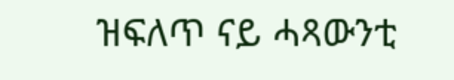ዝፍለጥ ናይ ሓጻውንቲ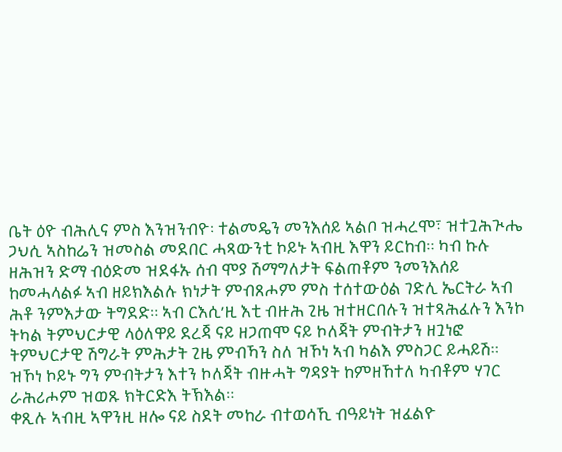ቤት ዕዮ ብሕሊና ምስ እንዝንብዮ፡ ተልመዴን መንእሰይ ኣልቦ ዝሓረሞ፣ ዝተጓሕጒሔ ጋህሲ ኣስከሬን ዝመስል መደበር ሓጻውንቲ ኮይኑ ኣብዚ እዋን ይርከብ። ካብ ኩሉ ዘሕዝን ድማ ብዕድመ ዝደፋኡ ሰብ ሞያ ሽማግለታት ፍልጠቶም ንመንእሰይ ከመሓላልፉ ኣብ ዘይክእልሉ ክነታት ምብጸሖም ምስ ተሰተውዕል ገድሊ ኤርትራ ኣብ ሕቶ ንምእታው ትግደድ። ኣብ ርእሲ’ዚ እቲ ብዙሕ ጊዜ ዝተዘርበሉን ዝተጻሕፈሉን እንኮ ትካል ትምህርታዊ ላዕለዋይ ደረጃ ናይ ዘጋጠሞ ናይ ኮለጃት ምብትታን ዘጓነፎ ትምህርታዊ ሽግራት ምሕታት ጊዜ ምብኻን ስለ ዝኾነ ኣብ ካልእ ምስጋር ይሓይሽ። ዝኾነ ኮይኑ ግን ምብትታን እተን ኮለጃት ብዙሓት ግዳያት ከምዘኸተለ ካብቶም ሃገር ራሕሪሖም ዝወጹ ክትርድእ ትኽእል።
ቀጺሉ ኣብዚ ኣዋንዚ ዘሎ ናይ ስደት መከራ ብተወሳኺ ብዓይነት ዝፈልዮ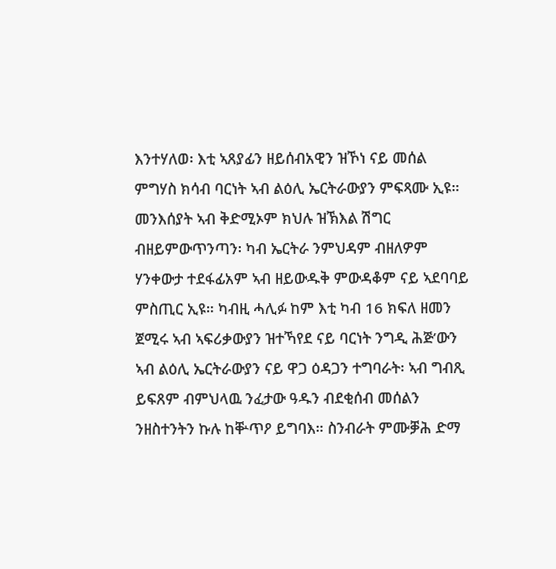እንተሃለወ፡ እቲ ኣጸያፊን ዘይሰብአዊን ዝኾነ ናይ መሰል ምግሃስ ክሳብ ባርነት ኣብ ልዕሊ ኤርትራውያን ምፍጻሙ ኢዩ። መንእሰያት ኣብ ቅድሚኦም ክህሉ ዝኽእል ሽግር ብዘይምውጥንጣን፡ ካብ ኤርትራ ንምህዳም ብዘለዎም ሃንቀውታ ተደፋፊአም ኣብ ዘይውዱቅ ምውዳቆም ናይ ኣደባባይ ምስጢር ኢዩ። ካብዚ ሓሊፉ ከም እቲ ካብ 16 ክፍለ ዘመን ጀሚሩ ኣብ ኣፍሪቃውያን ዝተኻየደ ናይ ባርነት ንግዲ ሕጅ’ውን ኣብ ልዕሊ ኤርትራውያን ናይ ዋጋ ዕዳጋን ተግባራት፡ ኣብ ግብጺ ይፍጸም ብምህላዉ ንፈታው ዓዱን ብደቂሰብ መሰልን ንዘስተንትን ኩሉ ከቝጥዖ ይግባእ። ስንብራት ምሙቓሕ ድማ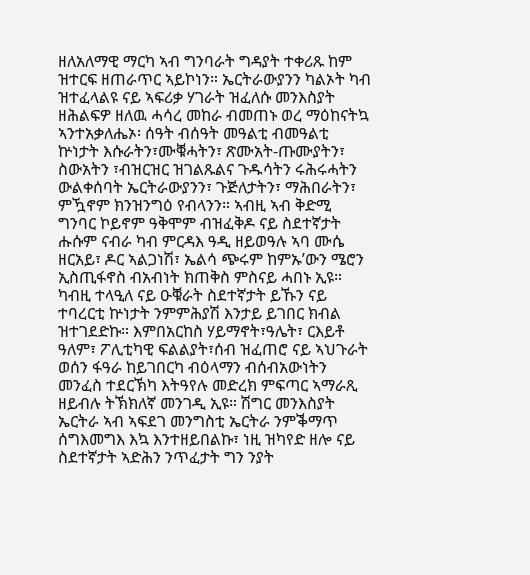ዘለአለማዊ ማርካ ኣብ ግንባራት ግዳያት ተቀሪጹ ከም ዝተርፍ ዘጠራጥር ኣይኮነን። ኤርትራውያንን ካልኦት ካብ ዝተፈላልዩ ናይ ኣፍሪቃ ሃገራት ዝፈለሱ መንእስያት ዘሕልፍዎ ዘለዉ ሓሳረ መከራ ብመጠኑ ወረ ማዕከናትኳ ኣንተአቃለሔኦ፡ ሰዓት ብሰዓት መዓልቲ ብመዓልቲ ኵነታት እሱራትን፣ሙቑሓትን፣ ጽሙአት-ጡሙያትን፣ ስውአትን ፣ብዝርዝር ዝገልጹልና ጉዱሳትን ሩሕሩሓትን ውልቀሰባት ኤርትራውያንን፣ ጉጅለታትን፣ ማሕበራትን፣ ምዃኖም ክንዝንግዕ የብላንን። ኣብዚ ኣብ ቅድሚ ግንባር ኮይኖም ዓቅሞም ብዝፈቅዶ ናይ ስደተኛታት ሑሱም ናብራ ካብ ምርዳእ ዓዲ ዘይወዓሉ ኣባ ሙሴ ዘርአይ፣ ዶር ኣልጋነሽ፣ ኤልሳ ጭሩም ከምኡ’ውን ሜሮን ኢስጢፋኖስ ብአብነት ክጠቅስ ምስናይ ሓበኑ ኢዩ።
ካብዚ ተላዒለ ናይ ዑቑራት ስደተኛታት ይኹን ናይ ተባረርቲ ኵነታት ንምምሕያሽ እንታይ ይገበር ክብል ዝተገደድኩ። እምበአርከስ ሃይማኖት፣ዓሌት፣ ርእይቶ ዓለም፣ ፖሊቲካዊ ፍልልያት፣ሰብ ዝፈጠሮ ናይ ኣህጉራት ወሰን ፋዓራ ከይገበርካ ብዕላማን ብሰብአውነትን መንፈስ ተደርኽካ እትዓየሉ መድረክ ምፍጣር ኣማራጺ ዘይብሉ ትኽክለኛ መንገዲ ኢዩ። ሽግር መንእስያት ኤርትራ ኣብ ኣፍደገ መንግስቲ ኤርትራ ንምቕማጥ ሰግእመግእ እኳ እንተዘይበልኩ፣ ነዚ ዝካየድ ዘሎ ናይ ስደተኛታት ኣድሕን ንጥፈታት ግን ንያት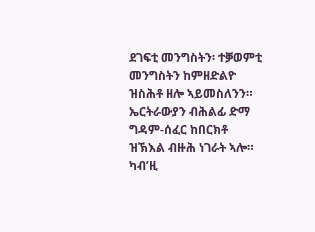ደገፍቲ መንግስትን፡ ተቓወምቲ መንግስትን ከምዘድልዮ ዝስሕቶ ዘሎ ኣይመስለንን። ኤርትራውያን ብሕልፊ ድማ ግዳም-ሰፈር ከበርክቶ ዝኽእል ብዙሕ ነገራት ኣሎ። ካብ’ዚ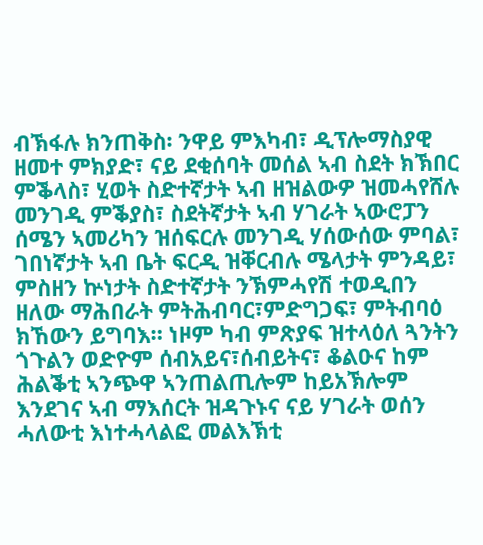ብኽፋሉ ክንጠቅስ፡ ንዋይ ምእካብ፣ ዲፕሎማስያዊ ዘመተ ምክያድ፣ ናይ ደቂሰባት መሰል ኣብ ስደት ክኽበር ምቕላስ፣ ሂወት ስድተኛታት ኣብ ዘዝልውዎ ዝመሓየሸሉ መንገዲ ምቕያስ፣ ስደትኛታት ኣብ ሃገራት ኣውሮፓን ሰሜን ኣመሪካን ዝሰፍርሉ መንገዲ ሃሰውሰው ምባል፣ ገበነኛታት ኣብ ቤት ፍርዲ ዝቐርብሉ ሜላታት ምንዳይ፣ ምስዘን ኵነታት ስድተኛታት ንኽምሓየሽ ተወዲበን ዘለው ማሕበራት ምትሕብባር፣ምድግጋፍ፣ ምትብባዕ ክኸውን ይግባእ። ነዞም ካብ ምጽያፍ ዝተላዕለ ጓንትን ጎጉልን ወድዮም ሰብአይና፣ሰብይትና፣ ቆልዑና ከም ሕልቕቲ ኣንጭዋ ኣንጠልጢሎም ከይአኽሎም እንደገና ኣብ ማእሰርት ዝዳጉኑና ናይ ሃገራት ወሰን ሓለውቲ እነተሓላልፎ መልእኽቲ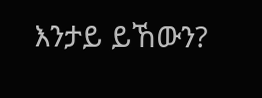እንታይ ይኸውን?